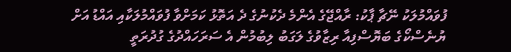ފުވައްމުލަކު ނޭޗާ ޕާކު: ރާއްޖޭގެ އެންމެ ދެކުނުގެ ދެ އަތޮޅު ކަމަށްވާ ފުވައްމުލަކާއި އައްޑު އަށް ޔުނެސްކޯގެ ބަޔޮސްފިއާ ރިޒާވުގެ ލަގަބު ލިބުމުން އެ ސަރަހައްދުގެ ގުދުރަތީ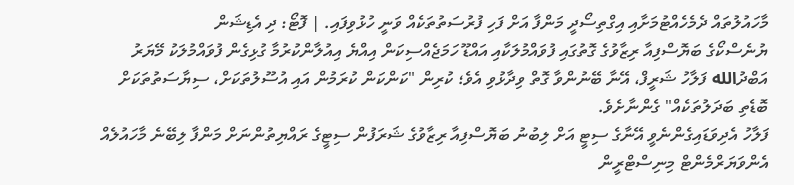މާހައުލުތައް ދެމެހެއްޓުމަށާއި އިގްތިސޯދީ މަންފާ އަށް ފަހި ފުރުސަތުތަކެއް ވަނީ ހުޅުވިފައި. | ފޮޓޯ: ދި އެޑިޝަން
ޔުނެސްކޯގެ ބަޔޮސްފިއާ ރިޒާވުގެ ގޮތުގައި ފުވައްމުލަކާއި އައްޑޫ ހަމަޖެއްސިކަން އިއްޔެ އިއުލާންކުރުމާ ގުޅިގެން ފުވައްމުލަކު މޭޔަރު އަބްދުالله ފަލާހު ޝަރީފް، އޭނާ ބޭނުންވާ ގޮތް ވިދާޅުވި އެވެ؛ ކުރިން "ކަންކަން ކުރަމުން އައި އުސޫލުތަކަށް، ސިޔާސަތުތަކަށް ބޮޑެތި ބަދަލުތަކެއް" ގެންނާށެވެ.
ފަލާހު އެދިވަޑައިގެންނެވީ އޭނާގެ ސިޓީ އަށް ލިބުނު ބަޔޮސްފިއާ ރިޒާވުގެ ޝަރަފުން ސިޓީގެ ރައްޔިތުންނަށް މަންފާ ލިބޭނެ މާހައުލެއް އެންވަޔަރްމެންޓް މިނިސްޓްރީން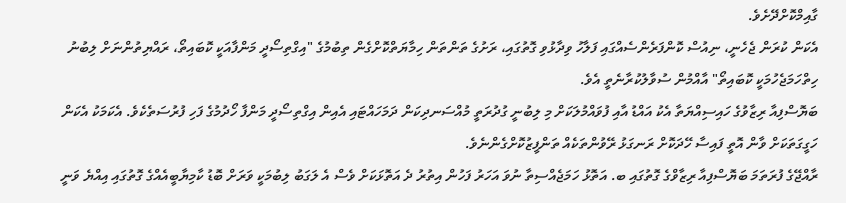ގާއިމްކޮށްދޭށެވެ.
އެކަން ކުރަން ޖެހެނީ، ނިއުސް ކޮންފަރެންސެއްގައި ފަލާހު ވިދާޅުވި ގޮތުގައި، ރަށުގެ ތަންތަން ހިމާޔަތްކޮށްގެން ތިބުމުގެ "އިގްތިސޯދީ މަންފާއަކީ ކޮބައިތޯ، ރައްޔިތުންނަށް ލިބުނު ހިތްހަމަޖެހުމަކީ ކޮބައިތޯ" އާއްމުން ސުވާލުކުރާނެތީ އެވެ.
ބަޔޮސްފިއާ ރިޒާވުގެ ހައިސިއްޔަތާ އެކު އައްޑު އާއި ފުވައްމުލަކަށް މި ލިބުނީ ގުދުރަތީ މުއްސަނދިކަން ދަމަހައްޓައި އެއިން އިގްތިސޯދީ މަންފާ ހޯދުމުގެ ފަހި ފުރުސަތެކެވެ. އެކަމަކު އެކަން ހަގީގަތަކަށް ވާން އޮތީ ފައިސާ ހޭދަކޮށް ރަނގަޅު ރޭވުންތަކެއް ތަންފީޒުކޮށްގެންނެވެ.
ރާއްޖޭގެ ފުރަތަމަ ބަޔޮސްފިއާ ރިޒާވްގެ ގޮތުގައި ބ. އަތޮޅު ހަމަޖެއްސިތާ ނުވަ އަހަރު ފަހުން އިތުރު ދެ އަތޮޅަކަށް ވެސް އެ ލަގަބު ލިބުމަކީ ވަރަށް ބޮޑު ކާމިޔާބީއެއްގެ ގޮތުގައި އިއްޔެ ވަނީ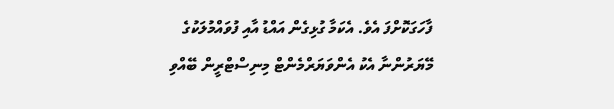ފާހަގަކޮށްފަ އެވެ. އެކަމާ ގުޅިގެން އައްޑު އާއި ފުވައްމުލަކުގެ މޭޔަރުންނާ އެކު އެންވަޔަރްމެންޓް މިނިސްޓްރީން ބޭއްވި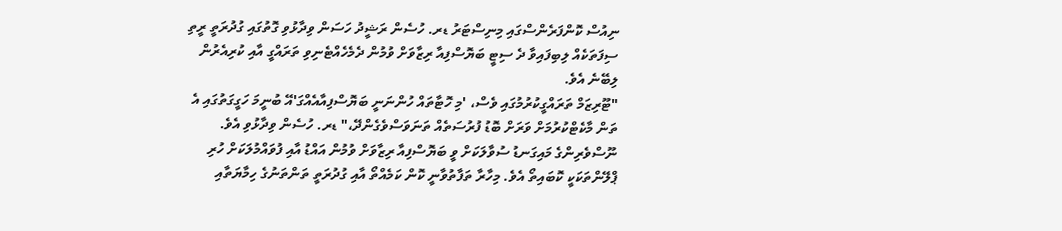ނިއުސް ކޮންފަރެންސްގައި މިނިސްޓަރު ޑރ. ހުސެން ރަޝީދު ހަސަން ވިދާޅުވި ގޮތުގައި ގުދުރަތީ ރީތި ސިފަތަކެއް ލިބިފައިވާ ދެ ސިޓީ ބަޔޮސްފިއާ ރިޒާވަށް ވުމުން ދެމެހެއްޓެނިވި ތަރައްގީ އާއި ކުރިއެރުން ލިބޭނެ އެވެ.
"ޓޫރިޒަމް ތަރައްގީކުރުމުގައި ވެސް، 'މި ހޮޓާތައް ހުންނަނީ ބަޔޮސްފިއާއެއްގަ'އޭ ބުނީމަ ހަގީގަތުގައި އެ ތަން މާކެޓްކުރުމަށް ވަރަށް ބޮޑު ފުރުސަތެއް ތަނަވަސްވެގެންދޭ،" ޑރ. ހުސެން ވިދާޅުވި އެވެ.
ނޫސްވެރިންގެ މައިގަނޑު ސުވާލަކަށް ވީ ބަޔޮސްފިއާ ރިޒާވަށް ވުމުން އައްޑު އާއި ފުވައްމުލަކަށް ހުރި ޕްލޭންތަކަކީ ކޮބައިތޯ އެވެ. މިހާރާ ތަފާތުވާނީ ކޮން ކަމެއްތޯ އާއި ގުދުރަތީ ތަންތަނުގެ ހިމާޔަތާއި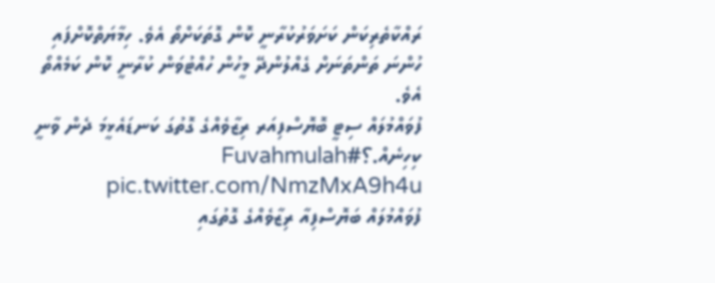ރައްކާތެރިކަން ކަށަވަރުކުރާނީ ކޮން ގޮތަކަށްތޯ އެވެ. ހިމާޔަތްކޮށްފައި ހުންނަ ތަންތަނަށް ގެއްލުންދޭ މީހުން ހުއްޓުވަން ކުރާނީ ކޮން ކަމެއްތޯ އެވެ.
ފުވައްމުލައް ސިޓީ ބޮޔޮސްފިއަރ ރިޒާވެއްގެ ގޮތުގަ ކަނޑައެޅީމަ ދެން ވާނީ ކިހިނެއް.؟#Fuvahmulah pic.twitter.com/NmzMxA9h4u
ފުވައްމުލައް ބަޔޮސްފިއާ ރިޒާވެއްގެ ގޮތުގައި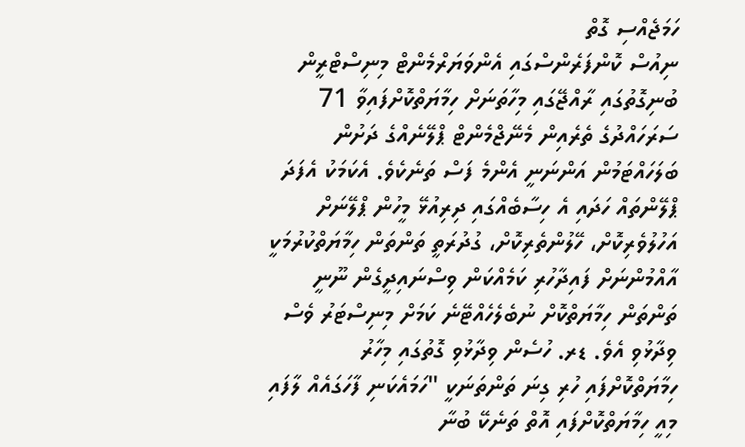ހަމަޖެއްސި ގޮތް
ނިއުސް ކޮންފަރެންސްގައި އެންވަޔަރްމެންޓް މިނިސްޓްރީން ބުނިގޮތުގައި ރާއްޖޭގައި މިހާތަނަށް ހިމާޔަތްކޮށްފައިވާ 71 ސަރަހައްދުގެ ތެރެއިން މެނޭޖްމެންޓް ޕްލޭނެއްގެ ދަށުން ބަލަހައްޓަމުން އަންނަނީ އެންމެ ފަސް ތަނެކެވެ. އެކަމަކު އެފަދަ ޕްލޭންތައް ހަދައި އެ ހިސާބެއްގައި ދިރިއުޅޭ މީހުން ޕްލޭނަށް އަހުލުވެރިކޮށް، ހޭލުންތެރިކޮށް، ގުދުރަތީ ތަންތަން ހިމާޔަތްކުރުމަކީ އާއްމުންނަށް ފައިދާހުރި ކަމެއްކަން ވިސްނައިދީގެން ނޫނީ ތަންތަން ހިމާޔަތްކޮށް ނުބެލެހެއްޓޭނެ ކަމަށް މިނިސްޓަރު ވެސް ވިދާޅުވި އެވެ. ޑރ. ހުސެން ވިދާޅުވި ގޮތުގައި މިހާރު ހިމާޔަތްކޮށްފައި ހުރި ގިނަ ތަންތަނަކީ "ހަމައެކަނި ފާހަގައެއް ލާފައި މިއީ ހިމާޔަތްކޮށްފައި އޮތް ތަނެކޭ ބުނާ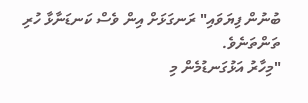ބުނުން ފިޔަވައި" ރަނގަޅަށް އިން ވެސް ކަނޑަނާޅާ ހުރި ތަންތަނެވެ.
"މިހާރު އަޅުގަނޑުމެން މި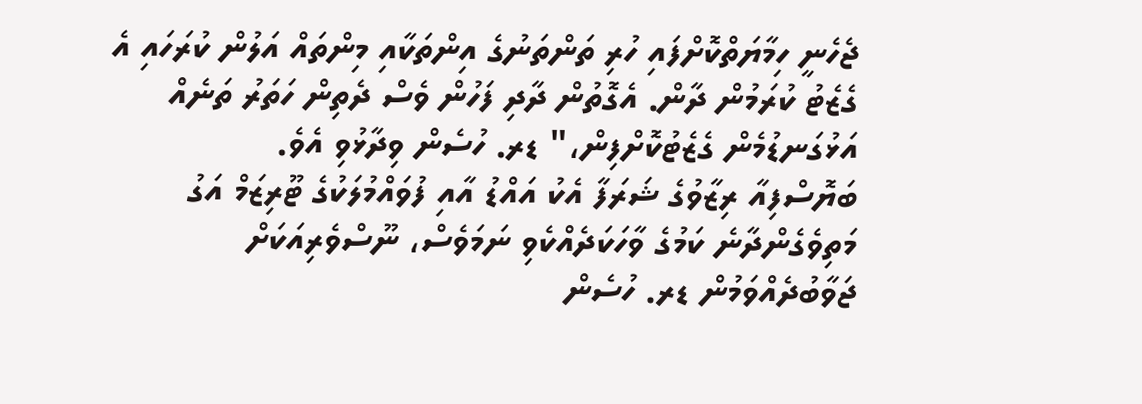ޖެހެނީ ހިމާޔަތްކޮށްފައި ހުރި ތަންތަނުގެ އިންތަކާއި މިންތައް އަލުން ކުރަހައި އެ ގެޒެޓު ކުރަމުން ދާން. އެގޮތުން ދާދި ފަހުން ވެސް ދެތިން ހަތަރު ތަނެއް އަޅުގަނޑުމެން ގެޒެޓުކޮށްފިން،" ޑރ. ހުސެން ވިދާޅުވި އެވެ.
ބަޔޮސްފިއާ ރިޒާވުގެ ޝަރަފާ އެކު އައްޑު އާއި ފުވައްމުލަކުގެ ޓޫރިޒަމް އަގު މަތިވެގެންދާނެ ކަމުގެ ވާހަކަދެއްކެވި ނަމަވެސް، ނޫސްވެރިއަކަށް ޖަވާބުދެއްވަމުން ޑރ. ހުސެން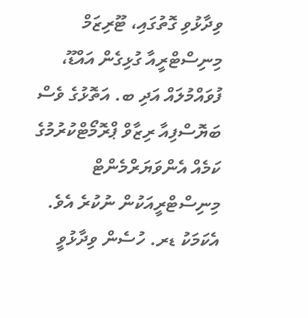ވިދާޅުވި ގޮތުގައި، ޓޫރިޒަމް މިނިސްޓްރީއާ ގުޅިގެން އައްޑޫ، ފުވައްމުލައް އަދި ބ. އަތޮޅުގެ ވެސް ބަޔޮސްފިއާ ރިޒާވް ޕްރޮމޯޓްކުރުމުގެ ކަމެއް އެންވަޔަރްމެންޓް މިނިސްޓްރީއަކުން ނުކުރެ އެވެ.
އެކަމަކު ޑރ. ހުސެން ވިދާޅުވީ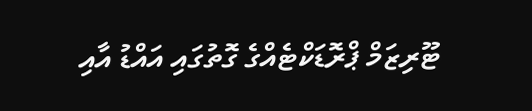ޓޫރިޒަމް ޕްރޮޑަކްޓެއްގެ ގޮތުގައި އައްޑު އާއި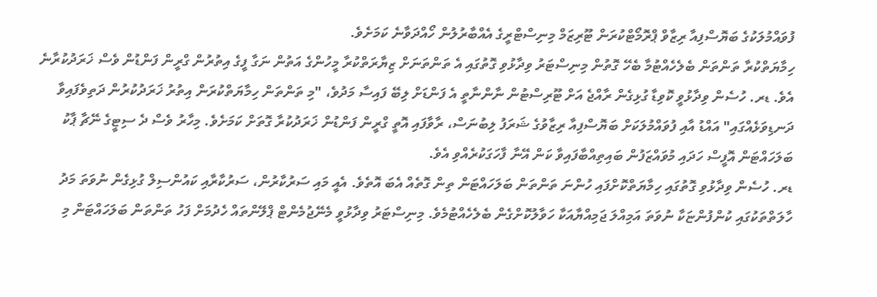ފުވައްމުލަކުގެ ބަޔޮސްފިއާ ރިޒާވް ޕްރޮމޯޓްކުރަން ޓޫރިޒަމް މިނިސްޓްރީގެ އެއްބާރުލުން ހޯއްދަވާނެ ކަމަށެވެ.
ހިމާޔަތްކުރާ ތަންތަން ބެލެހެއްޓުމާ ބެހޭ ގޮތުން މިނިސްޓަރު ވިދާޅުވި ގޮތުގައި އެ ތަންތަނަށް ޒިޔާރަތްކުރާ މީހުންގެ އަތުން ނަގާ ފީގެ އިތުރުން ގްރީން ފަންޑުން ވެސް ޚަރަދުކުރާނެ އެވެ. ޑރ. ހުސެން ވިދާޅުވީ ކޮވިޑާ ގުޅިގެން ރާއްޖެ އަށް ޓޫރިސްޓުން ނާންނާތީ އެ ފަންޑަށް ލިބޭ ފައިސާ މަދުވެ، "މި ތަންތަން ހިމާޔަތްކުރަން އިތުރު ޚަރަދުކުރުން ދަތިވެފައިވާ ދަނޑިވަޅެއްގައި" އައްޑު އާއި ފުވައްމުލަކަށް ބަޔޮސްފިއާ ރިޒާވުގެ ޝަރަފު ލިބުނަސް، ރާވާފައި އޮތީ ގްރީން ފަންޑުން ޚަރަދުކުރާ ގޮތަށް ކަމަށެވެ. މިހާރު ވެސް ދެ ސިޓީގެ ނޭޗާ ޕާކު ބަލަހައްޓަން އޮފީސް ހަދައި މުވައްޒަފުން ބައިތިއްބާފައިވާ ކަން އޭނާ ފާހަގަކުރެއްވި އެވެ.
ޑރ. ހުސެން ވިދާޅުވި ގޮތުގައި ހިމާޔަތްކޮށްފައި ހުންނަ ތަންތަން ބަލަހައްޓަން ތިން ގޮތެއް އެބަ އޮތެވެ. އެއީ މައި ސަރުކާރުން، ސަރުކާރާއި ކައުންސިލް ގުޅިގެން ނުވަތަ މަދު ހާލަތްތަކުގައި ކުންފުންޏަކާ ނުވަތަ އަމިއްލަ ޖަމިއްޔާއަކާ ހަވާލުކޮށްގެން ބެލެހެއްޓުމެވެ. މިނިސްޓަރު ވިދާޅުވީ މެނޭޖުމެންޓް ޕްލޭންތައް ހެދުމަށް ފަހު ތަންތަން ބަލަހައްޓަން މި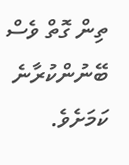ތިން ގޮތް ވެސް ބޭނުންކުރާނެ ކަމަށެވެ.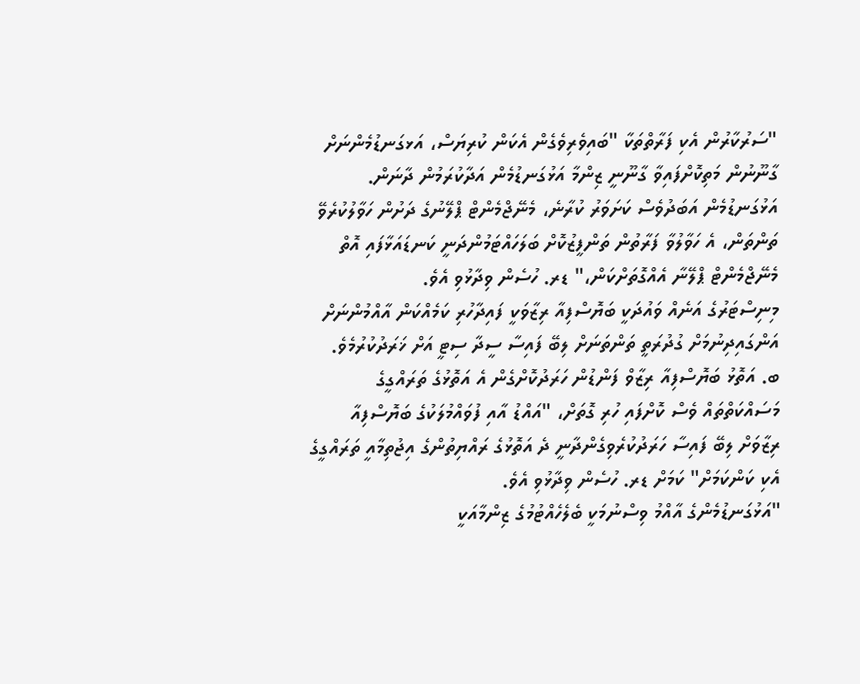"ސަރުކާރުން އެކި ފަރާތްތަކާ "ބައިވެރިވެގެން އެކަން ކުރިޔަސް، އަޅގަނޑުމެންނަށް ގާނޫނުން މަތިކޮށްފައިވާ ގާނޫނީ ޒިންމާ އަޅުގަނޑުމެން އަދާކުރަމުން ދާނަން. އަޅުގަނޑުމެން އަބަދުވެސް ކަށަވަރު ކުރާނެ، މެނޭޖްމެންޓް ޕްލޭނުގެ ދަށުން ހަވާލުކުރެވޭ ތަންތަން، އެ ހަވާލުވާ ފަރާތުން ތަންފީޒުކޮށް ބަލަހައްޓަމުންދަނީ ކަނޑައަޅާފައި އޮތް މެނޭޖްމެންޓް ޕްލޭނާ އެއްގޮތަށްކަން،" ޑރ. ހުސެން ވިދާޅުވި އެވެ.
މިނިސްޓަރުގެ އަނެއް ވައުދަކީ ބަޔޮސްފިއާ ރިޒާވަކީ ފައިދާހުރި ކަމެއްކަން އާއްމުންނަށް އަންގައިދިނުމަށް ގުދުރަތީ ތަންތަނަށް ލިބޭ ފައިސާ ސީދާ ސިޓީ އަށް ޚަރަދުކުރުމެވެ. ބ. އަތޮޅު ބަޔޮސްފިއާ ރިޒާވް ފަންޑުން ހަރަދުކޮށްގެން އެ އަތޮޅުގެ ތަރައްގީގެ މަސައްކަތްތައް ވެސް ކޮށްފައި ހުރި ގޮތަށް، "އައްޑު އާއި ފުވައްމުލަކުގެ ބަޔޮސްފިއާ ރިޒާވަށް ލިބޭ ފައިސާ ހަރަދުކުރެވިގެންދާނީ ދެ އަތޮޅުގެ ރައްޔިތުންގެ އިޖުތިމާއީ ތަރައްގީގެ އެކި ކަންކަމަށް" ކަމަށް ޑރ. ހުސެން ވިދާޅުވި އެވެ.
"އަޅުގަނޑުމެންގެ އާއްމު ވިސްނުމަކީ ބެލެހެއްޓުމުގެ ޒިންމާއަކީ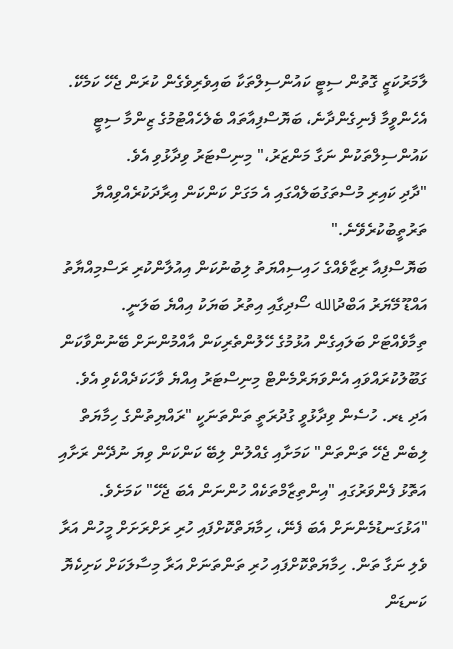ލާމަރުކަޒީ ގޮތުން ސިޓީ ކައުންސިލްތަކާ ބައިވެރިވެގެން ކުރަން ޖެހޭ ކަމެކޭ. އެހެންވީމާ ފެނިގެންދާނެ، ބަޔޮސްފިއާތައް ބެލެހެއްޓުމުގެ ޒިންމާ ސިޓީ ކައުންސިލްތަކުން ނަގާ މަންޒަރު،" މިނިސްޓަރު ވިދާޅުވި އެވެ.
"ދާދި ކައިރި މުސްތަގުބަލެއްގައި އެ މަގަށް ކަންކަން އިރާދަކުރެއްވިއްޔާ ތަރުތީބުކުރެވޭނެ."
ބަޔޮސްފިއާ ރިޒާވެއްގެ ހައިސިއްޔަތު ލިބުނުކަން އިއުލާންކުރި ރަސްމިއްޔާތު އައްޑޫ މޭޔަރު އަބްދުالله ސޯދިގާއި އިތުރު ބަޔަކު އިއްޔެ ބަލަނީ.
ތިމާވެއްޓަށް ބަލައިގެން އުޅުމުގެ ހޭލުންތެރިކަން އާއްމުންނަށް ބޭނުންވާކަން ގަބޫލުކުރައްވައި އެންވަޔަރްމެންޓް މިނިސްޓަރު އިއްޔެ ވާހަކަދެއްކެވި އެވެ. އަދި ޑރ. ހުސެން ވިދާޅުވީ ގުދުރަތީ ތަންތަނަކީ "ރައްޔިތުންގެ ހިމާޔަތް ލިބެން ޖެހޭ ތަންތަން" ކަމަށާއި ގެއްލުން ލިބޭ ކަންކަން ވިޔަ ނުދޭން ރަށާއި އަތޮޅު ފެންވަރުގައި "އިންތިޒާމްތަކެއް ހުންނަން އެބަ ޖެހޭ" ކަމަށެވެ.
"އަޅުގަނޑުމެންނަށް އެބަ ފެނޭ، ހިމާޔަތްކޮށްފައި ހުރި ރަށްރަށަށް މީހުން އަރާ ވެލި ނަގާ ތަން. ހިމާޔަތްކޮށްފައި ހުރި ތަންތަނަށް އަރާ މިސާލަކަށް ކަށިކެޔޮ ކަނޑަން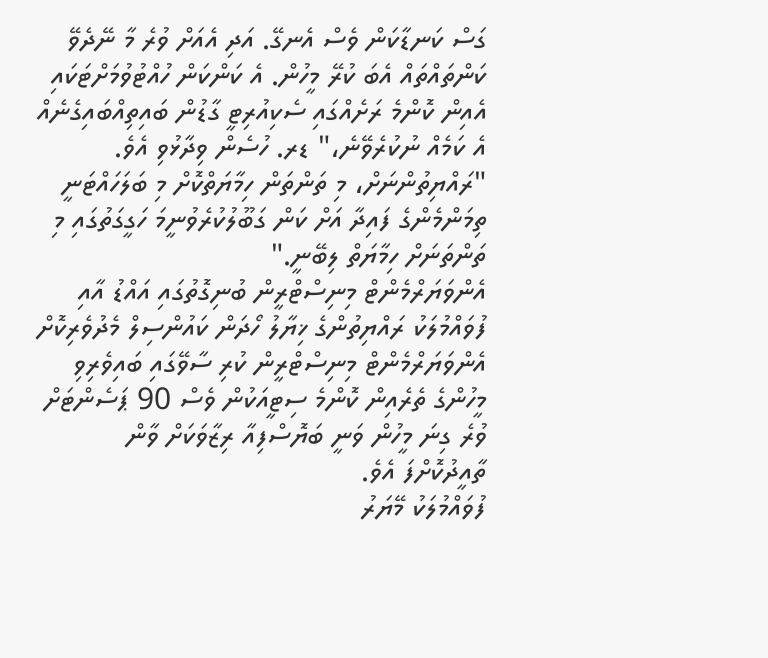ގަސް ކަނޑާކަން ވެސް އެނގޭ. އަދި އެއަށް ވުރެ މާ ނޭދެވޭ ކަންތައްތައް އެބަ ކުރޭ މީހުން. އެ ކަންކަން ހުއްޓުވުމަށްޓަކައި އެއިން ކޮންމެ ރަށެއްގައި ސެކިއުރިޓީ ގާޑުން ބައިތިއްބައިގެނެއް އެ ކަމެއް ނުކުރެވޭނެ،" ޑރ. ހުސެން ވިދާޅުވި އެވެ.
"ރައްޔިތުންނަށް، މި ތަންތަން ހިމާޔަތްކޮށް މި ބަލަހައްޓަނީ ތިމަންމެންގެ ފައިދާ އަށް ކަން ގަބޫލުކުރެވުނީމަ ހަގީގަތުގައި މި ތަންތަނަށް ހިމާޔަތް ލިބޭނީ."
އެންވަޔަރްމެންޓް މިނިސްޓްރީން ބުނިގޮތުގައި އައްޑު އާއި ފުވައްމުލަކު ރައްޔިތުންގެ ޚިޔާލު ހޯދަން ކައުންސިލް މެދުވެރިކޮށް އެންވަޔަރްމެންޓް މިނިސްޓްރީން ކުރި ސާވޭގައި ބައިވެރިވި މީހުންގެ ތެރެއިން ކޮންމެ ސިޓީއަކުން ވެސް 90 ޕަސެންޓަށް ވުރެ ގިނަ މީހުން ވަނީ ބަޔޮސްފިއާ ރިޒާވަކަށް ވާން ތާއީދުކޮށްފަ އެވެ.
ފުވައްމުލަކު މޭޔަރު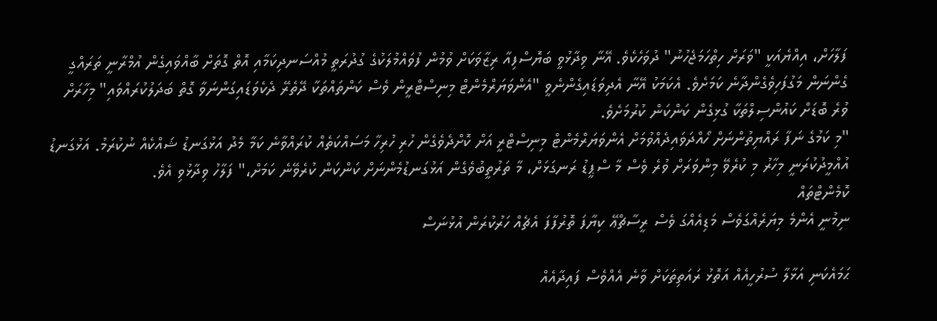ފަލާހަށް، އިއްޔެއަކީ "ވަރަށް ހިތްހަމަޖެހުނު" ދުވަހެކެވެ. އޭނާ ވިދާޅުވީ ބަޔޮސްފިއާ ރިޒާވަކަށް ވުމުން ފުވައްމުލަކުގެ ގުދުރަތީ މުއްސަނދިކަމާއި އޮތް ގޮތަށް ބާއްވައިގެން އުމްރާނީ ތަރައްގީ ގެންނަން މަގުފަހިވެގެންދާނެ ކަމަށެވެ. އެކަމަކު އޭނާ އެދިވަޑައިގެންނެވީ "އެންވަޔަރްމެންޓް މިނިސްޓްރީން ވެސް ކަންތައްތަކާ ދޭތެރޭ ދެކެވަޑައިގަންނަވާ ގޮތް ބަދަލުކުރައްވައި" މިހާރަށް ވުރެ ބޮޑަށް ކައުންސިލްތަކާ ގުޅިގެން ކަންކަން ކުރުމަށެވެ.
"މި ކަމުގެ ނަފާ ރައްޔިތުންނަށް ހޯއްދަވައިދެއްވުމަށް އެންވަޔަރްމެންޓް މިނިސްޓްރީ އަށް ކޮށްދެވެގެން ހުރި ހުރިހާ މަސައްކަތެއް ކުރައްވާނެ ކަމާ މެދު އަޅުގަނޑު ޝައްކެއް ނުކުރަމު. އަޅުގަނޑު އުއްމީދުކުރަނީ މިހާރު މި ކުރެވޭ މިންވަރަށް ވުރެ ވެސް މާ ސްޕީޑު ރަނގަޅަށް، މާ ތަރުތީބުވެގެން އަޅުގަނޑުމެންނަށް ކަންކަން ކުރެވޭނެ ކަމަށް،" ފަލާހު ވިދާޅުވި އެވެ.
ކޮމެންޓްތައް
ނިމުނީ އެންމެ މިޔަރެއްގަވެސް މަޑިއެއްގަ ވެސް ރީސާޗްޢޭ ކިޔާފަ ތޮރުފާފަ އެޗެއް ހަރުކުރަން އުޅުނަސް

ޙަމައެކަނި އަޅާލާ ސުރުހީއެއް އަތޮޅު ރައަތިތަކަށް ވާނެ އެއްވެސް ފައިދާއެއް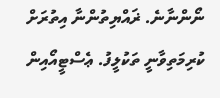ނޯންނާނެ. ޜައްޔިތުންނާ އިތުރަށް ކުރިމަތިވާނީ ތަކުލީފު. ޢެސްޓީއޯއިން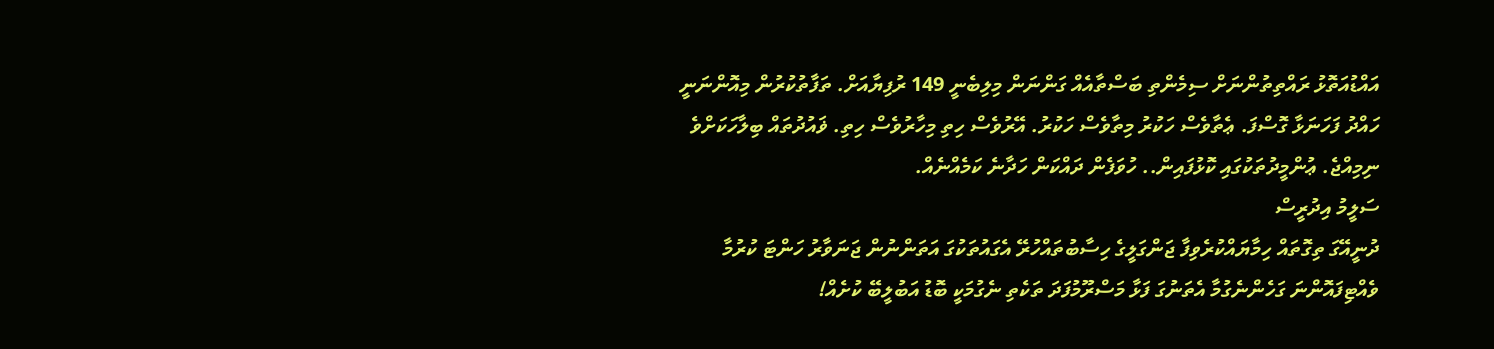އައްޑުއަތޮޅު ރައްތިތުންނަށް ސިމެންތި ބަސްތާއެއް ގަންނަން މިލިބެނީ 149 ރުފިޔާއަށް. ތަފާތުކުރުން މިއޮންނަނީ ހައްދު ފަހަނަޅާ ގޮސްފަ. ޢެތާވެސް ހަކުރު މިތާވެސް ހަކުރު. އޭރުވެސް ހިތި މިހާރުވެސް ހިތި. ޥައުދުތައް ބިލާހަކަށްވެ ނިމިއްޖެ. ޢުންމީދުތަކުގައި ކޮޅުފައިން.. ހުވަފެން ދައްކަން ހަދާނެ ކަމެއްނެއް.
ސަލީމު އިދުރީސް
ދުނީއޭގަ ތިގޮތައް ހިމާޔައްކުރެވިފާ ޖަންގަލީގެ ހިސާބުތައްހުރޭ އެގައުތަކުގަ އަތަންނުން ޖަނަވާރު ހަންޓަ ކުރުމާ ވެއްޓިފައޮންނަ ގަހެންނެގުމާ އެތަނުގަ ފަޅާ މަސްރޫމުފަދަ ތަކެތި ނެގުމަކީ ބޮޑު އަބުލީބޭ ކުށެއް!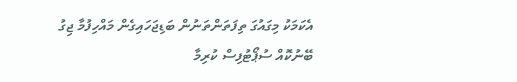އެކަމަކު މިގައުގަ ތިފަތަންތަނުން ބަޑިޖަހައިގެން މައްހިފުމާ ޖިގު ބޭނުކޮއް ސުޕޯޓުފިސް ކުރިމާ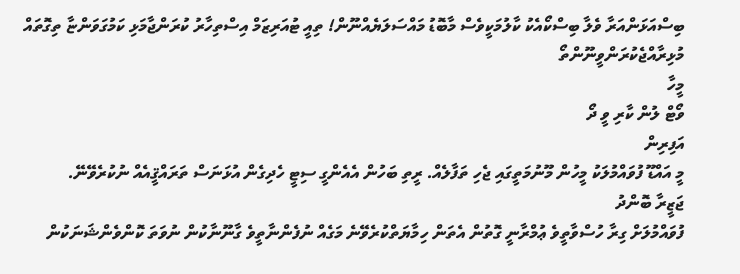ބިސްއަޅަންއަރާ ވެލާ ބިސްކޯއެކު ކާލުމަކީވެސް މާބޮޑު މައްސަލަޔެއްނޫން! ތިއީ ޓުއަރިޒަމް އިސްތިހާރު ކުރަންޖާމަޅި ކަމުގަވަންޏާ ތިގޮތައް މުޅިރާއްޖެކުރަންވީނޫންތޯ
މީހާ
ވޯޓް ލުން ކާރި ވީ ދޯ
އަފިރިން
މީ އައްޑޫ ފުވައްމުލަކު މީހުން މޫނުމަތީގައި ޖެހި ތަފާލެއް. ރީތި ބަހުން އެއެންގީ ސިޓީ ހެދިގެން އުޅަނަސް ތަރައްޤީއެއް ނުކުރެވޭނޭ.
ޖަޒީރާ ބޮންދު
ފުވައްމުލަށް ގިރާ ހުސްވާތީވެ ޢުމްރާނީ ގޮތުން އެތަން ހިމާޔަތްކުރެވޭނެ މަގެއް ނުފެންނާތީވެ ގާނޫނާކުން ނުވަތަ ކޮންވެންޝަނަކުން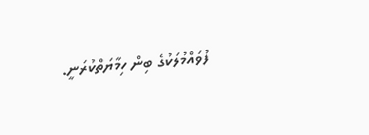ފުވައްމުލަކުގެ ބިން ހިމާޔަތްކުރަނީ.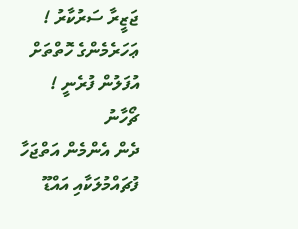ޖަޒީރާ ސަރުކާރު ! ޢަހަރެމެންގެ ހޮތްތަށް އުފަލުން ފުރެނީ !
ޗޯހާނު
ދެން އެންމެން އަތްޖަހާ ފުޗައްމުލަކާއި އައްޑޫ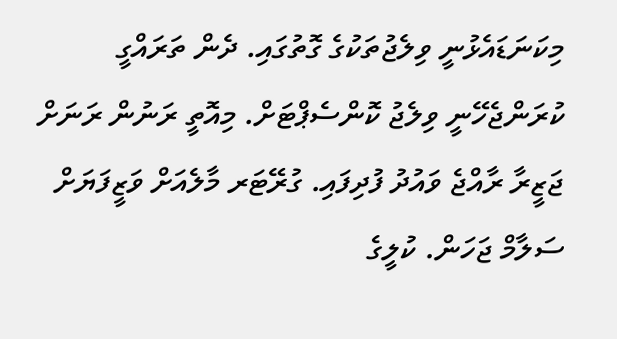މިކަނަޑައެޅުނީ ވިލެޖުތަކުގެ ގޮތުގައި. ދެން ތަރައްގީ ކުރަންޖެހޭނީ ވިލެޖު ކޮންސެޕްޓަށް. މިއޮތީ ރަނުން ރަނަށް ޖަޒީރާ ރާއްޖެ ވައުދު ފުދިފައި. ގުރޭޓަރ މާލެއަށް ވަޒީފަޔަށް ސަލާމް ޖަހަން. ކުލީގެ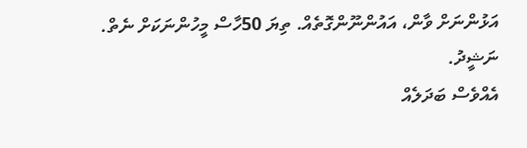އަޅުންނަށް ވާން، އައުންނޫންގޮތެއް. ތިޔަ 50ހާސް މީހުންނަކަށް ނެތް.
ނަޝީދު.
އެއްވެސް ބަދަލެއް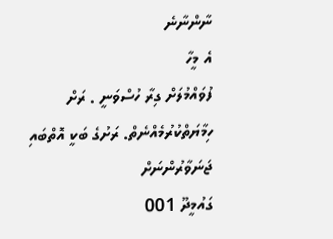ނާންނާނެ
އެ މީހާ
ފުވައްމުލަށް ގިރާ ހުސްވަނީ . ރަށް ހިމާޔަތްކުރުމެއްނެތް. ރަށުގެ ބަކީ އޮތްބައި ޖަނަވާރުންނަށް
ގައުމީދޫ 001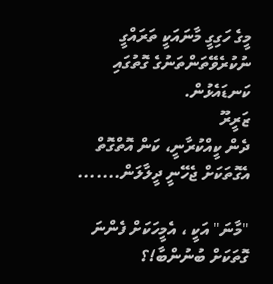މީގެ ހަގިގީ މާނައަކީ ތަރައްގީ ނުކުރެވޭތަންތަނުގެ ގޮތުގައި ކަނޑައެޅުން.
ޒަރީރޫ
ދެން ކީއްކުރާނީ، ކަން އޮތްގޮތް އެގޮތަކަށް ޖެހޭނީ ދީލާލަން.......

"މާނަ" އަކީ ، އެމީހަކަށް ފެންނަ ގޮތަކަށް ބުނުންބާ!؟